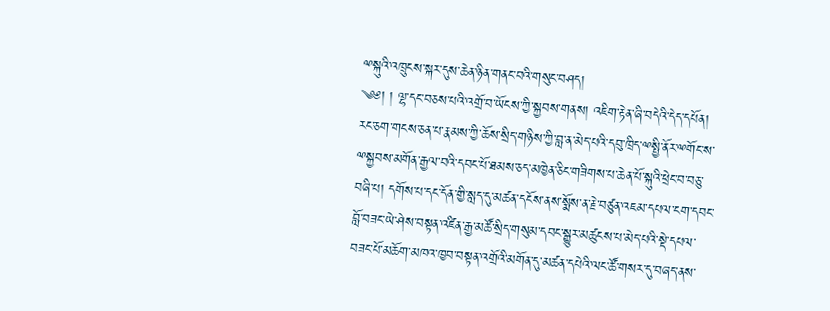ྋསྐུའི་འཁྲུངས་སྐར་དུས་ཆེན་ཉིན་གནང་བའི་གསུང་བཤད།
༄༅། ། ལྷ་དང་བཅས་པའི་འགྲོ་བ་ཡོངས་ཀྱི་སྐྱབས་གནས། འཇིག་རྟེན་ཞི་བདེའི་དེད་དཔོན། རང་ཅག་གངས་ཅན་པ་རྣམས་ཀྱི་ཆོས་སྲིད་གཉིས་ཀྱི་བླ་ན་མེད་པའི་དབུ་ཁྲིད་ྋསྤྱི་ནོར་ྋགོང་ས་ྋསྐྱབས་མགོན་རྒྱལ་བའི་དབང་པོ་ཐམས་ཅད་མཁྱེན་ཅིང་གཟིགས་པ་ཆེན་པོ་སྐུའི་ཕྲེང་བ་བཅུ་བཞི་པ། དགོས་པ་དང་དོན་གྱི་སླད་དུ་མཚན་དངོས་ནས་སྨོས་ན་རྗེ་བཙུན་འཇམ་དཔལ་ངག་དབང་བློ་བཟང་ཡེ་ཤེས་བསྟན་འཛིན་རྒྱ་མཚོ་སྲིད་གསུམ་དབང་སྒྱུར་མཚུངས་པ་མེད་པའི་སྡེ་དཔལ་བཟང་པོ་མཆོག་མཁའ་ཁྱབ་བསྟན་འགྲོའི་མགོན་དུ་མཚན་དཔེའི་ལང་ཚོ་གསར་དུ་བཞད་ནས་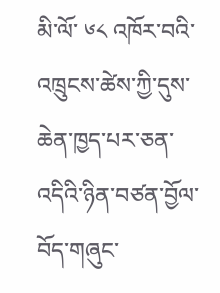མི་ལོ་ ༦༨ འཁོར་བའི་འཁྲུངས་ཚེས་ཀྱི་དུས་ཆེན་ཁྱད་པར་ཅན་འདིའི་ཉིན་བཙན་བྱོལ་བོད་གཞུང་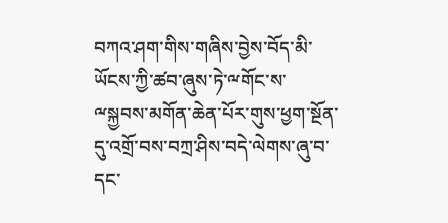བཀའ་ཤག་གིས་གཞིས་བྱེས་བོད་མི་ཡོངས་ཀྱི་ཚབ་ཞུས་ཏེ་ྋགོང་ས་ྋསྐྱབས་མགོན་ཆེན་པོར་གུས་ཕྱག་སྔོན་དུ་འགྲོ་བས་བཀྲ་ཤིས་བདེ་ལེགས་ཞུ་བ་དང་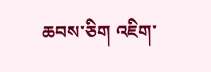ཆབས་ཅིག འཇིག་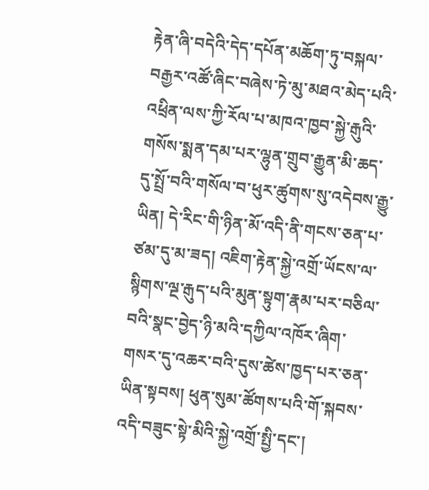རྟེན་ཞི་བདེའི་དེད་དཔོན་མཆོག་ཏུ་བསྐལ་བརྒྱར་འཚོ་ཞིང་བཞེས་ཏེ་མུ་མཐའ་མེད་པའི་འཕྲིན་ལས་ཀྱི་རོལ་པ་མཁའ་ཁྱབ་སྐྱེ་རྒུའི་གསོས་སྨན་དམ་པར་ལྷུན་གྲུབ་རྒྱུན་མི་ཆད་དུ་སྤྲོ་བའི་གསོལ་བ་ཕུར་ཚུགས་སུ་འདེབས་རྒྱུ་ཡིན། དེ་རིང་གི་ཉིན་མོ་འདི་ནི་གངས་ཅན་པ་ཙམ་དུ་མ་ཟད། འཇིག་རྟེན་སྐྱེ་འགྲོ་ཡོངས་ལ་སྙིགས་ལྔ་རྒུད་པའི་མུན་སྟུག་རྣམ་པར་བཅིལ་བའི་སྣང་བྱེད་ཉི་མའི་དཀྱིལ་འཁོར་ཞིག་གསར་དུ་འཆར་བའི་དུས་ཚེས་ཁྱད་པར་ཅན་ཡིན་སྟབས། ཕུན་སུམ་ཚོགས་པའི་གོ་སྐབས་འདི་བཟུང་སྟེ་མིའི་སྐྱེ་འགྲོ་སྤྱི་དང་།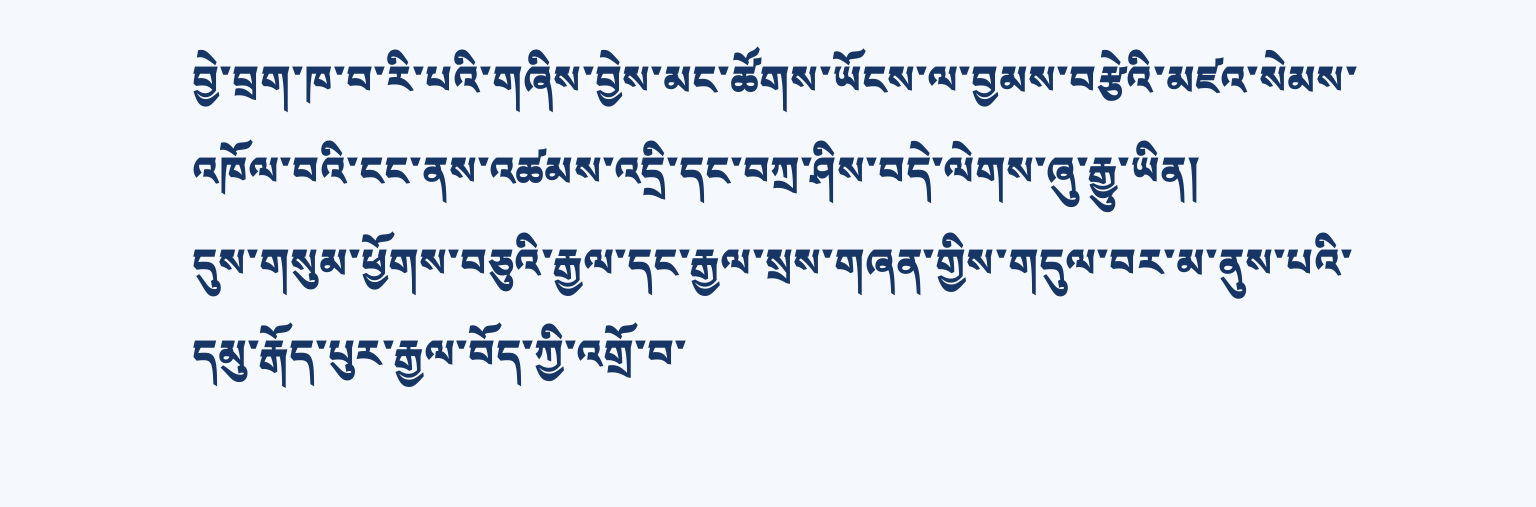བྱེ་བྲག་ཁ་བ་རི་པའི་གཞིས་བྱེས་མང་ཚོགས་ཡོངས་ལ་བྱམས་བརྩེའི་མཛའ་སེམས་འཁོལ་བའི་ངང་ནས་འཚམས་འདྲི་དང་བཀྲ་ཤིས་བདེ་ལེགས་ཞུ་རྒྱུ་ཡིན།
དུས་གསུམ་ཕྱོགས་བཅུའི་རྒྱལ་དང་རྒྱལ་སྲས་གཞན་གྱིས་གདུལ་བར་མ་ནུས་པའི་དམུ་རྒོད་པུར་རྒྱལ་བོད་ཀྱི་འགྲོ་བ་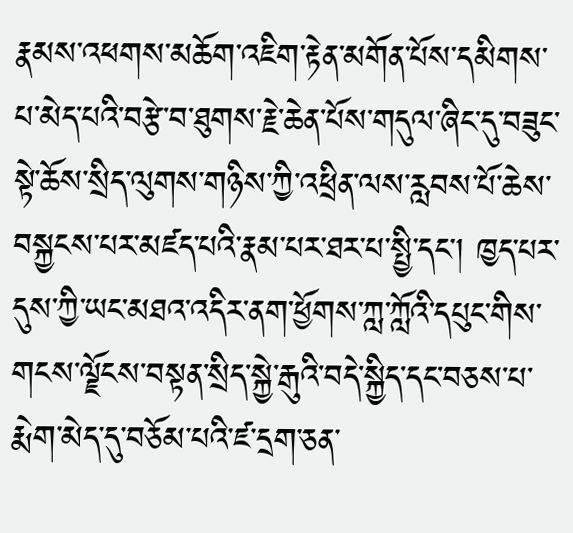རྣམས་འཕགས་མཆོག་འཇིག་རྟེན་མགོན་པོས་དམིགས་པ་མེད་པའི་བརྩེ་བ་ཐུགས་རྗེ་ཆེན་པོས་གདུལ་ཞིང་དུ་བཟུང་སྟེ་ཆོས་སྲིད་ལུགས་གཉིས་ཀྱི་འཕྲིན་ལས་རླབས་པོ་ཆེས་བསྐྱངས་པར་མཛད་པའི་རྣམ་པར་ཐར་པ་སྤྱི་དང་། ཁྱད་པར་དུས་ཀྱི་ཡང་མཐའ་འདིར་ནག་ཕྱོགས་ཀླ་ཀློའི་དཔུང་གིས་གངས་ལྗོངས་བསྟན་སྲིད་སྐྱེ་རྒུའི་བདེ་སྐྱིད་དང་བཅས་པ་རྨེག་མེད་དུ་བཅོམ་པའི་ཛ་དྲག་ཅན་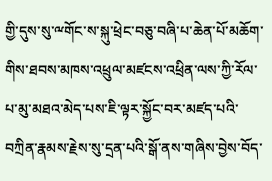གྱི་དུས་སུ་ྋགོང་ས་སྐུ་ཕྲེང་བཅུ་བཞི་པ་ཆེན་པོ་མཆོག་གིས་ཐབས་མཁས་འཕྲུལ་མཛངས་འཕྲིན་ལས་ཀྱི་རོལ་པ་མུ་མཐའ་མེད་པས་ཇི་ལྟར་སྐྱོང་བར་མཛད་པའི་བཀྲིན་རྣམས་རྗེས་སུ་དྲན་པའི་སྒོ་ནས་གཞིས་བྱེས་བོད་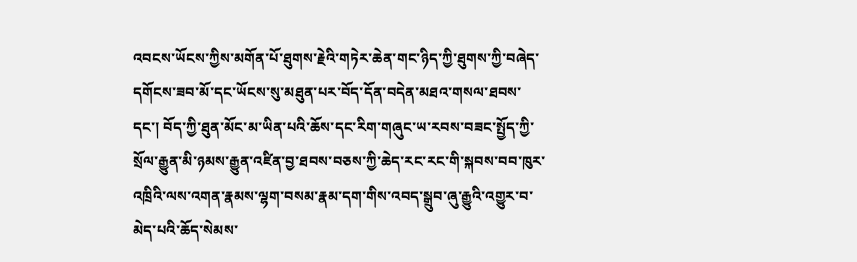འབངས་ཡོངས་ཀྱིས་མགོན་པོ་ཐུགས་རྗེའི་གཏེར་ཆེན་གང་ཉིད་ཀྱི་ཐུགས་ཀྱི་བཞེད་དགོངས་ཟབ་མོ་དང་ཡོངས་སུ་མཐུན་པར་བོད་དོན་བདེན་མཐའ་གསལ་ཐབས་དང་། བོད་ཀྱི་ཐུན་མོང་མ་ཡིན་པའི་ཆོས་དང་རིག་གཞུང་ཡ་རབས་བཟང་སྤྱོད་ཀྱི་སྲོལ་རྒྱུན་མི་ཉམས་རྒྱུན་འཛིན་བྱ་ཐབས་བཅས་ཀྱི་ཆེད་རང་རང་གི་སྐབས་བབ་ཁུར་འཁྲིའི་ལས་འགན་རྣམས་ལྷག་བསམ་རྣམ་དག་གིས་འབད་སྒྲུབ་ཞུ་རྒྱུའི་འགྱུར་བ་མེད་པའི་ཆོད་སེམས་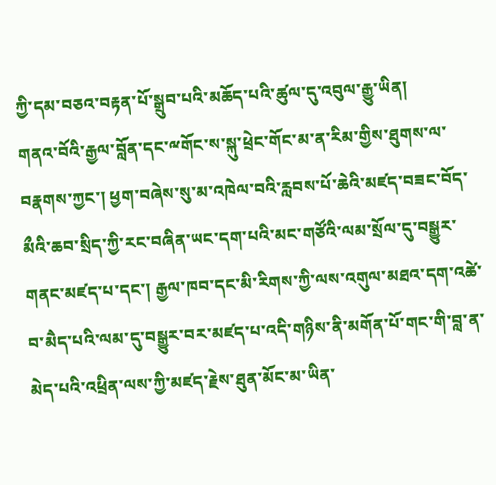ཀྱི་དམ་བཅའ་བརྟན་པོ་སྒྲུབ་པའི་མཆོད་པའི་ཚུལ་དུ་འབུལ་རྒྱུ་ཡིན།
གནའ་བོའི་རྒྱལ་བློན་དང་ྋགོང་ས་སྐུ་ཕྲེང་གོང་མ་ན་རིམ་གྱིས་ཐུགས་ལ་བརྣགས་ཀྱང་། ཕྱག་བཞེས་སུ་མ་འཁེལ་བའི་རླབས་པོ་ཆེའི་མཛད་བཟང་བོད་མྀའི་ཆབ་སྲིད་ཀྱི་རང་བཞིན་ཡང་དག་པའི་མང་གཙོའི་ལམ་སྲོལ་དུ་བསྒྱུར་གནང་མཛད་པ་དང་། རྒྱལ་ཁབ་དང་མི་རིགས་ཀྱི་ལས་འགུལ་མཐའ་དག་འཚེ་བ་མཻད་པའི་ལམ་དུ་བསྒྱུར་བར་མཛད་པ་འདི་གཉིས་ནི་མགོན་པོ་གང་གི་བླ་ན་མེད་པའི་འཕྲིན་ལས་ཀྱི་མཛད་རྗེས་ཐུན་མོང་མ་ཡིན་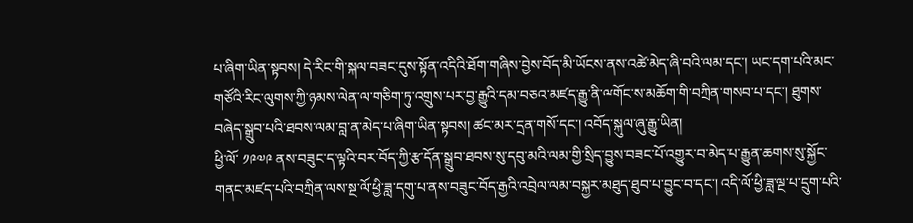པ་ཞིག་ཡིན་སྟབས། དེ་རིང་གི་སྐལ་བཟང་དུས་སྟོན་འདིའི་ཐོག་གཞིས་བྱེས་བོད་མི་ཡོངས་ནས་འཚེ་མེད་ཞི་བའི་ལམ་དང་། ཡང་དག་པའི་མང་གཙོའི་རིང་ལུགས་ཀྱི་ཉམས་ལེན་ལ་གཅིག་ཏུ་འགྲུས་པར་བྱ་རྒྱུའི་དམ་བཅའ་མཛད་རྒྱུ་ནི་ྋགོང་ས་མཆོག་གི་བཀྲིན་གསབ་པ་དང་། ཐུགས་བཞེད་སྒྲུབ་པའི་ཐབས་ལམ་བླ་ན་མེད་པ་ཞིག་ཡིན་སྟབས། ཚང་མར་དྲན་གསོ་དང་། འབོད་སྐུལ་ཞུ་རྒྱུ་ཡིན།
ཕྱི་ལོ་ ༡༩༧༩ ནས་བཟུང་ད་ལྟའི་བར་བོད་ཀྱི་རྩ་དོན་སྒྲུབ་ཐབས་སུ་དབུ་མའི་ལམ་གྱི་སྲིད་བྱུས་བཟང་པོ་འགྱུར་བ་མེད་པ་རྒྱུན་ཆགས་སུ་སྐྱོང་གནང་མཛད་པའི་བཀྲིན་ལས་སྔ་ལོ་ཕྱི་ཟླ་དགུ་པ་ནས་བཟུང་བོད་རྒྱའི་འབྲེལ་ལམ་བསྐྱར་མཐུད་ཐུབ་པ་བྱུང་བ་དང་། འདི་ལོ་ཕྱི་ཟླ་ལྔ་པ་དྲུག་པའི་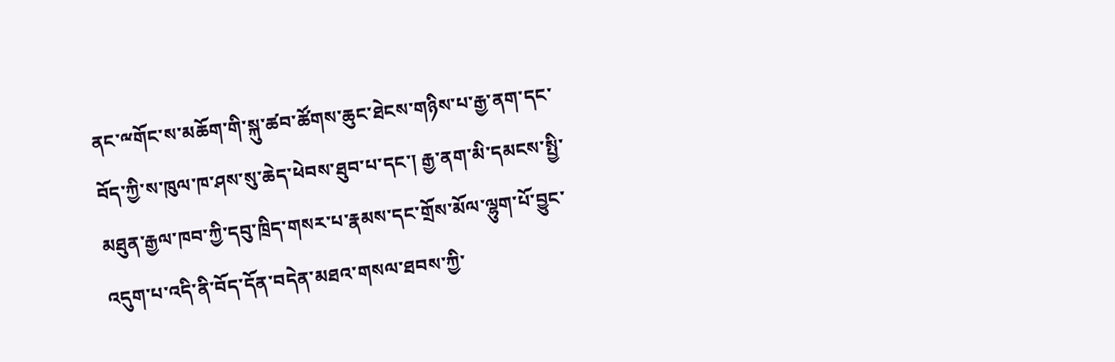ནང་ྋགོང་ས་མཆོག་གི་སྐུ་ཚབ་ཚོགས་ཆུང་ཐེངས་གཉིས་པ་རྒྱ་ནག་དང་བོད་ཀྱི་ས་ཁུལ་ཁ་ཤས་སུ་ཆེད་ཕེབས་ཐུབ་པ་དང་། རྒྱ་ནག་མི་དམངས་སྤྱི་མཐུན་རྒྱལ་ཁབ་ཀྱི་དབུ་ཁྲིད་གསར་པ་རྣམས་དང་གྲོས་མོལ་ལྷུག་པོ་བྱུང་འདུག་པ་འདི་ནི་བོད་དོན་བདེན་མཐའ་གསལ་ཐབས་ཀྱི་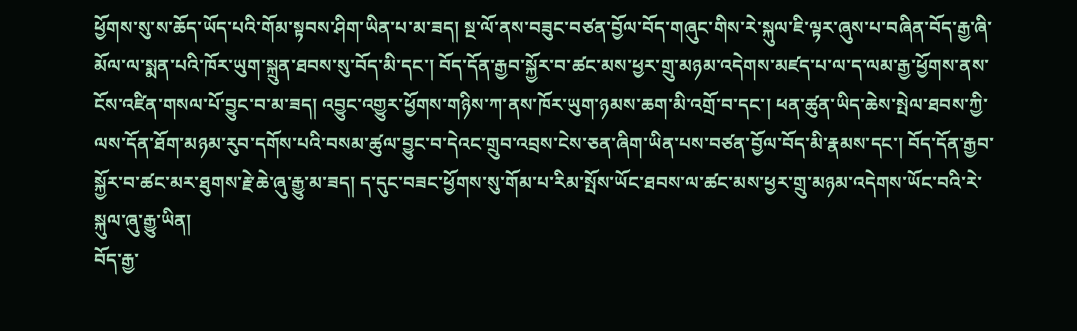ཕྱོགས་སུ་ས་ཆོད་ཡོད་པའི་གོམ་སྟབས་ཤིག་ཡིན་པ་མ་ཟད། སྔ་ལོ་ནས་བཟུང་བཙན་བྱོལ་བོད་གཞུང་གིས་རེ་སྐུལ་ཇི་ལྟར་ཞུས་པ་བཞིན་བོད་རྒྱ་ཞི་མོལ་ལ་སྨན་པའི་ཁོར་ཡུག་སྐྲུན་ཐབས་སུ་བོད་མི་དང་། བོད་དོན་རྒྱབ་སྐྱོར་བ་ཚང་མས་ཕྱར་གྲུ་མཉམ་འདེགས་མཛད་པ་ལ་ད་ལམ་རྒྱ་ཕྱོགས་ནས་ངོས་འཛིན་གསལ་པོ་བྱུང་བ་མ་ཟད། འབྱུང་འགྱུར་ཕྱོགས་གཉིས་ཀ་ནས་ཁོར་ཡུག་ཉམས་ཆག་མི་འགྲོ་བ་དང་། ཕན་ཚུན་ཡིད་ཆེས་སྤེལ་ཐབས་ཀྱི་ལས་དོན་ཐོག་མཉམ་རུབ་དགོས་པའི་བསམ་ཚུལ་བྱུང་བ་དེའང་གྲུབ་འབྲས་ངེས་ཅན་ཞིག་ཡིན་པས་བཙན་བྱོལ་བོད་མི་རྣམས་དང་། བོད་དོན་རྒྱབ་སྐྱོར་བ་ཚང་མར་ཐུགས་རྗེ་ཆེ་ཞུ་རྒྱུ་མ་ཟད། ད་དུང་བཟང་ཕྱོགས་སུ་གོམ་པ་རིམ་སྤོས་ཡོང་ཐབས་ལ་ཚང་མས་ཕྱར་གྲུ་མཉམ་འདེགས་ཡོང་བའི་རེ་སྐུལ་ཞུ་རྒྱུ་ཡིན།
བོད་རྒྱ་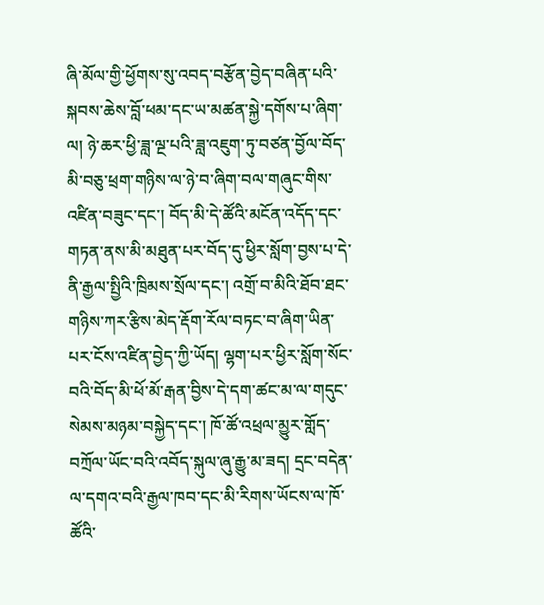ཞི་མོལ་གྱི་ཕྱོགས་སུ་འབད་བརྩོན་བྱེད་བཞིན་པའི་སྐབས་ཆེས་བློ་ཕམ་དང་ཡ་མཚན་སྐྱེ་དགོས་པ་ཞིག་ལ། ཉེ་ཆར་ཕྱི་ཟླ་ལྔ་པའི་ཟླ་འཇུག་ཏུ་བཙན་བྱོལ་བོད་མི་བཅུ་ཕྲག་གཉིས་ལ་ཉེ་བ་ཞིག་བལ་གཞུང་གིས་འཛིན་བཟུང་དང་། བོད་མི་དེ་ཚོའི་མངོན་འདོད་དང་གཏན་ནས་མི་མཐུན་པར་བོད་དུ་ཕྱིར་སློག་བྱས་པ་དེ་ནི་རྒྱལ་སྤྱིའི་ཁྲིམས་སྲོལ་དང་། འགྲོ་བ་མིའི་ཐོབ་ཐང་གཉིས་ཀར་རྩིས་མེད་རྡོག་རོལ་བཏང་བ་ཞིག་ཡིན་པར་ངོས་འཛིན་བྱེད་ཀྱི་ཡོད། ལྷག་པར་ཕྱིར་སློག་སོང་བའི་བོད་མི་ཕོ་མོ་རྒན་བྱིས་དེ་དག་ཚང་མ་ལ་གདུང་སེམས་མཉམ་བསྐྱེད་དང་། ཁོ་ཚོ་འཕྲལ་མྱུར་གློད་བཀྲོལ་ཡོང་བའི་འབོད་སྐུལ་ཞུ་རྒྱུ་མ་ཟད། དྲང་བདེན་ལ་དགའ་བའི་རྒྱལ་ཁབ་དང་མི་རིགས་ཡོངས་ལ་ཁོ་ཚོའི་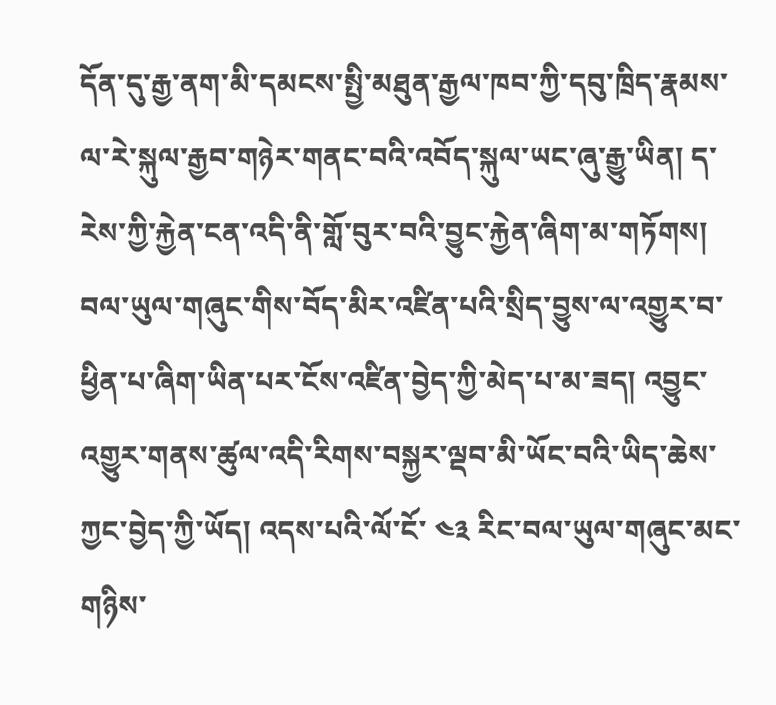དོན་དུ་རྒྱ་ནག་མི་དམངས་སྤྱི་མཐུན་རྒྱལ་ཁབ་ཀྱི་དབུ་ཁྲིད་རྣམས་ལ་རེ་སྐུལ་རྒྱབ་གཉེར་གནང་བའི་འབོད་སྐུལ་ཡང་ཞུ་རྒྱུ་ཡིན། ད་རེས་ཀྱི་རྐྱེན་ངན་འདི་ནི་གློ་བུར་བའི་བྱུང་རྐྱེན་ཞིག་མ་གཏོགས། བལ་ཡུལ་གཞུང་གིས་བོད་མིར་འཛིན་པའི་སྲིད་བྱུས་ལ་འགྱུར་བ་ཕྱིན་པ་ཞིག་ཡིན་པར་ངོས་འཛིན་བྱེད་ཀྱི་མེད་པ་མ་ཟད། འབྱུང་འགྱུར་གནས་ཚུལ་འདི་རིགས་བསྐྱར་ལྡབ་མི་ཡོང་བའི་ཡིད་ཆེས་ཀྱང་བྱེད་ཀྱི་ཡོད། འདས་པའི་ལོ་ངོ་ ༤༣ རིང་བལ་ཡུལ་གཞུང་མང་གཉིས་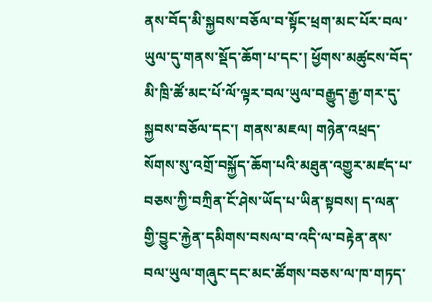ནས་བོད་མི་སྐྱབས་བཅོལ་བ་སྟོང་ཕྲག་མང་པོར་བལ་ཡུལ་དུ་གནས་སྡོད་ཆོག་པ་དང་། ཕྱོགས་མཚུངས་བོད་མི་ཁྲི་ཚོ་མང་པོ་ལོ་ལྟར་བལ་ཡུལ་བརྒྱུད་རྒྱ་གར་དུ་སྐྱབས་བཅོལ་དང་། གནས་མཇལ། གཉེན་འཕྲད་སོགས་སུ་འགྲོ་བསྐྱོད་ཆོག་པའི་མཐུན་འགྱུར་མཛད་པ་བཅས་ཀྱི་བཀྲིན་ངོ་ཤེས་ཡོད་པ་ཡིན་སྟབས། ད་ལན་གྱི་བྱུང་རྐྱེན་དམིགས་བསལ་བ་འདི་ལ་བརྟེན་ནས་བལ་ཡུལ་གཞུང་དང་མང་ཚོགས་བཅས་ལ་ཁ་གཏད་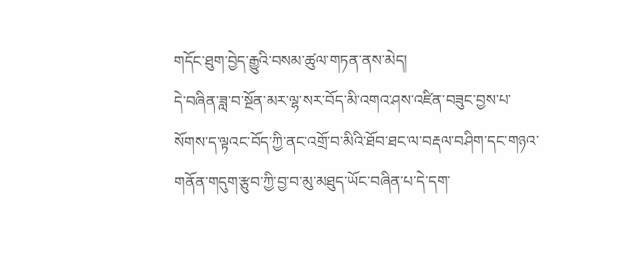གདོང་ཐུག་བྱེད་རྒྱུའི་བསམ་ཚུལ་གཏན་ནས་མེད།
དེ་བཞིན་ཟླ་བ་སྔོན་མར་ལྷ་སར་བོད་མི་འགའ་ཤས་འཛིན་བཟུང་བྱས་པ་སོགས་ད་ལྟའང་བོད་ཀྱི་ནང་འགྲོ་བ་མིའི་ཐོབ་ཐང་ལ་བརྡལ་བཤིག་དང་གཉའ་གནོན་གདུག་རྩུབ་ཀྱི་བྱ་བ་མུ་མཐུད་ཡོང་བཞིན་པ་དེ་དག་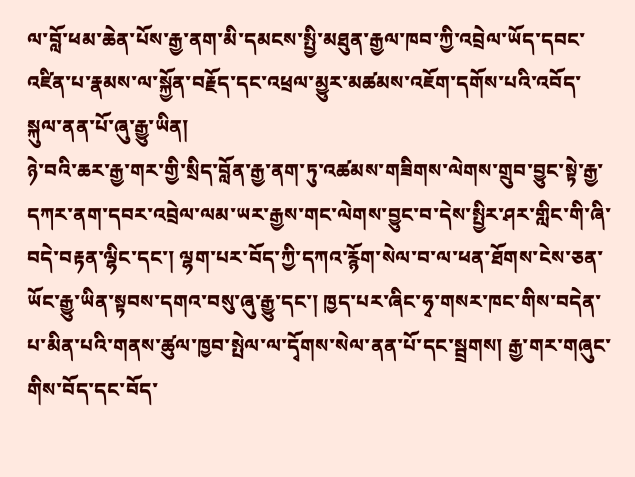ལ་བློ་ཕམ་ཆེན་པོས་རྒྱ་ནག་མི་དམངས་སྤྱི་མཐུན་རྒྱལ་ཁབ་ཀྱི་འབྲེལ་ཡོད་དབང་འཛིན་པ་རྣམས་ལ་སྐྱོན་བརྗོད་དང་འཕྲལ་མྱུར་མཚམས་འཇོག་དགོས་པའི་འབོད་སྐུལ་ནན་པོ་ཞུ་རྒྱུ་ཡིན།
ཉེ་བའི་ཆར་རྒྱ་གར་གྱི་སྲིད་བློན་རྒྱ་ནག་ཏུ་འཚམས་གཟིགས་ལེགས་གྲུབ་བྱུང་སྟེ་རྒྱ་དཀར་ནག་དབར་འབྲེལ་ལམ་ཡར་རྒྱས་གང་ལེགས་བྱུང་བ་དེས་སྤྱིར་ཤར་གླིང་གི་ཞི་བདེ་བརྟན་ལྷིང་དང་། ལྷག་པར་བོད་ཀྱི་དཀའ་རྙོག་སེལ་བ་ལ་ཕན་ཐོགས་ངེས་ཅན་ཡོང་རྒྱུ་ཡིན་སྟབས་དགའ་བསུ་ཞུ་རྒྱུ་དང་། ཁྱད་པར་ཞིང་ཧྭ་གསར་ཁང་གིས་བདེན་པ་མིན་པའི་གནས་ཚུལ་ཁྱབ་སྤེལ་ལ་དྭོགས་སེལ་ནན་པོ་དང་སྦྲགས། རྒྱ་གར་གཞུང་གིས་བོད་དང་བོད་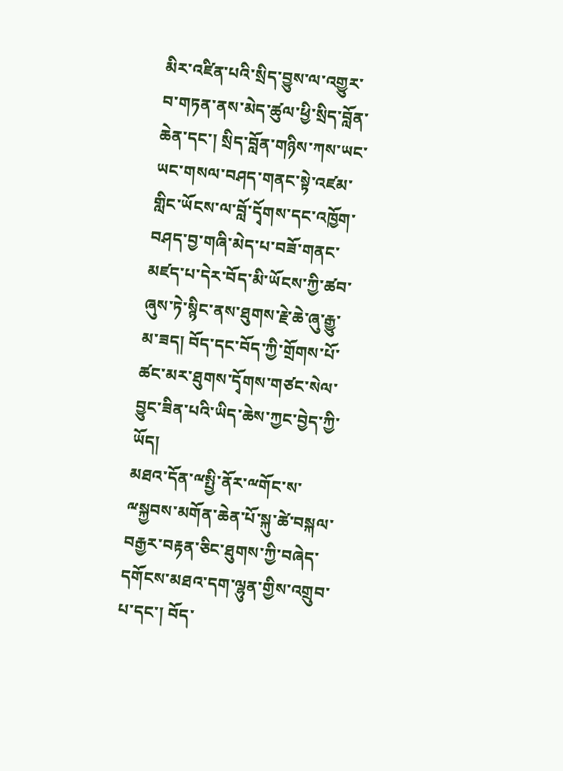མིར་འཛིན་པའི་སྲིད་བྱུས་ལ་འགྱུར་བ་གཏན་ནས་མེད་ཚུལ་ཕྱི་སྲིད་བློན་ཆེན་དང་། སྲིད་བློན་གཉིས་ཀས་ཡང་ཡང་གསལ་བཤད་གནང་སྟེ་འཛམ་གླིང་ཡོངས་ལ་བློ་དྭོགས་དང་འཁྱོག་བཤད་བྱ་གཞི་མེད་པ་བཟོ་གནང་མཛད་པ་དེར་བོད་མི་ཡོངས་ཀྱི་ཚབ་ཞུས་ཏེ་སྙིང་ནས་ཐུགས་རྗེ་ཆེ་ཞུ་རྒྱུ་མ་ཟད། བོད་དང་བོད་ཀྱི་གྲོགས་པོ་ཚང་མར་ཐུགས་དྭོགས་གཙང་སེལ་བྱུང་ཟིན་པའི་ཡིད་ཆེས་ཀྱང་བྱེད་ཀྱི་ཡོད།
མཐའ་དོན་ྋསྤྱི་ནོར་ྋགོང་ས་ྋསྐྱབས་མགོན་ཆེན་པོ་སྐུ་ཚེ་བསྐལ་བརྒྱར་བརྟན་ཅིང་ཐུགས་ཀྱི་བཞེད་དགོངས་མཐའ་དག་ལྷུན་གྱིས་འགྲུབ་པ་དང་། བོད་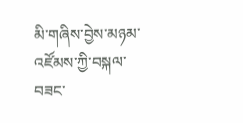མི་གཞིས་བྱེས་མཉམ་འཛོམས་ཀྱི་བསྐལ་བཟང་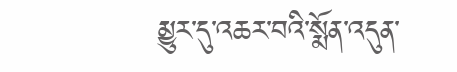མྱུར་དུ་འཆར་བའི་སྨོན་འདུན་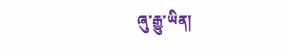ཞུ་རྒྱུ་ཡིན།